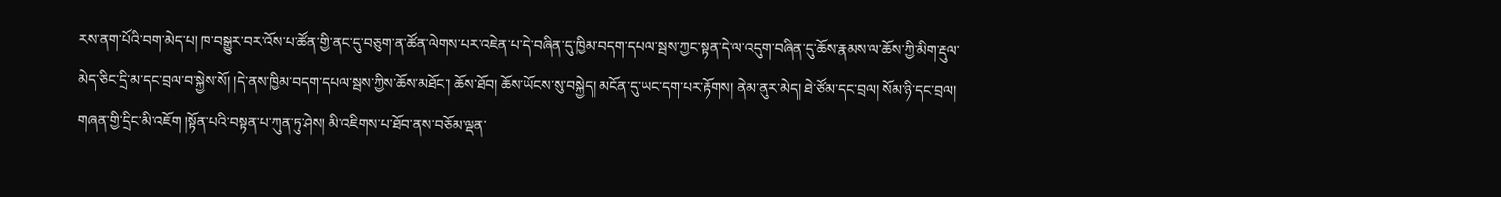རས་ནག་པོའི་བག་མེད་པ། ཁ་བསྒྱུར་བར་འོས་པ་ཚོན་གྱི་ནང་དུ་བཅུག་ན་ཚོན་ལེགས་པར་འཇེན་པ་དེ་བཞིན་དུ་ཁྱིམ་བདག་དཔལ་སྦས་ཀྱང་སྟན་དེ་ལ་འདུག་བཞིན་དུ་ཆོས་རྣམས་ལ་ཆོས་ཀྱི་མིག་རྡུལ་མེད་ཅིང་དྲི་མ་དང་བྲལ་བ་སྐྱེས་སོ། །དེ་ནས་ཁྱིམ་བདག་དཔལ་སྦས་ཀྱིས་ཆོས་མཐོང་། ཆོས་ཐོབ། ཆོས་ཡོངས་སུ་བསྐྱེད། མངོན་དུ་ཡང་དག་པར་རྟོགས། ནེམ་ནུར་མེད། ཐེ་ཙོམ་དང་བྲལ། སོམ་ཉི་དང་བྲལ། གཞན་གྱི་དྲིང་མི་འཇོག །སྟོན་པའི་བསྟན་པ་ཀུན་ཏུ་ཤེས། མི་འཇིགས་པ་ཐོབ་ནས་བཅོམ་ལྡན་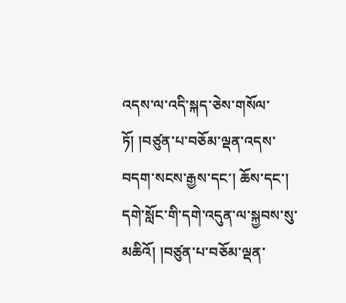འདས་ལ་འདི་སྐད་ཅེས་གསོལ་ཏོ། །བཙུན་པ་བཅོམ་ལྡན་འདས་བདག་སངས་རྒྱས་དང་། ཆོས་དང་། དགེ་སློང་གི་དགེ་འདུན་ལ་སྐྱབས་སུ་མཆིའོ། །བཙུན་པ་བཅོམ་ལྡན་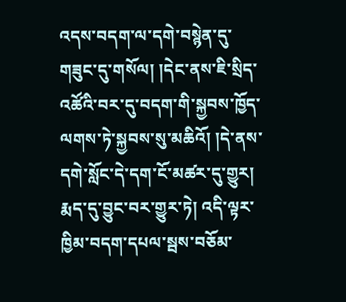འདས་བདག་ལ་དགེ་བསྙེན་དུ་གཟུང་དུ་གསོལ། །དེང་ནས་ཇི་སྲིད་འཚོའི་བར་དུ་བདག་གི་སྐྱབས་ཁྱོད་ལགས་ཏེ་སྐྱབས་སུ་མཆིའོ། །དེ་ནས་དགེ་སློང་དེ་དག་ངོ་མཚར་དུ་གྱུར། རྨད་དུ་བྱུང་བར་གྱུར་ཏེ། འདི་ལྟར་ཁྱིམ་བདག་དཔལ་སྦས་བཅོམ་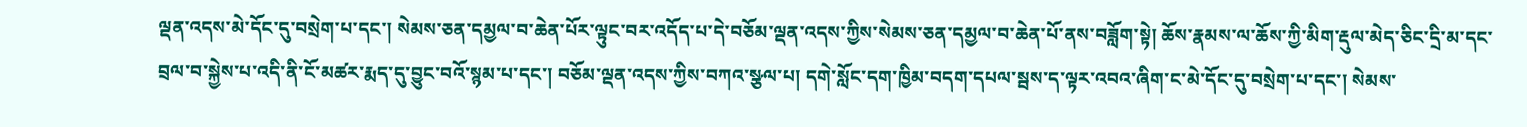ལྡན་འདས་མེ་དོང་དུ་བསྲེག་པ་དང་། སེམས་ཅན་དམྱལ་བ་ཆེན་པོར་ལྟུང་བར་འདོད་པ་དེ་བཅོམ་ལྡན་འདས་ཀྱིས་སེམས་ཅན་དམྱལ་བ་ཆེན་པོ་ནས་བཟློག་སྟེ། ཆོས་རྣམས་ལ་ཆོས་ཀྱི་མིག་རྡུལ་མེད་ཅིང་དྲི་མ་དང་བྲལ་བ་སྐྱེས་པ་འདི་ནི་ངོ་མཚར་རྨད་དུ་བྱུང་བའོ་སྙམ་པ་དང་། བཅོམ་ལྡན་འདས་ཀྱིས་བཀའ་སྩལ་པ། དགེ་སློང་དག་ཁྱིམ་བདག་དཔལ་སྦས་ད་ལྟར་འབའ་ཞིག་ང་མེ་དོང་དུ་བསྲེག་པ་དང་། སེམས་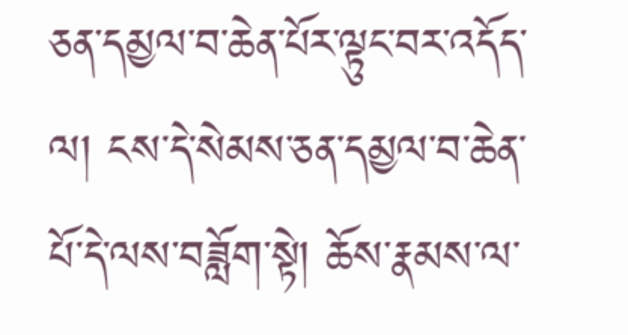ཅན་དམྱལ་བ་ཆེན་པོར་ལྟུང་བར་འདོད་ལ། ངས་དེ་སེམས་ཅན་དམྱལ་བ་ཆེན་པོ་དེ་ལས་བཟློག་སྟེ། ཆོས་རྣམས་ལ་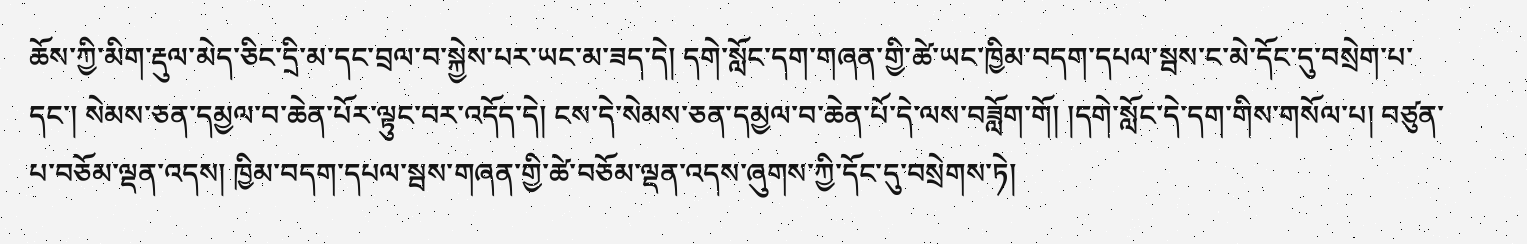ཆོས་ཀྱི་མིག་རྡུལ་མེད་ཅིང་དྲི་མ་དང་བྲལ་བ་སྐྱེས་པར་ཡང་མ་ཟད་དེ། དགེ་སློང་དག་གཞན་གྱི་ཚེ་ཡང་ཁྱིམ་བདག་དཔལ་སྦས་ང་མེ་དོང་དུ་བསྲེག་པ་དང་། སེམས་ཅན་དམྱལ་བ་ཆེན་པོར་ལྟུང་བར་འདོད་དེ། ངས་དེ་སེམས་ཅན་དམྱལ་བ་ཆེན་པོ་དེ་ལས་བཟློག་གོ། །དགེ་སློང་དེ་དག་གིས་གསོལ་པ། བཙུན་པ་བཅོམ་ལྡན་འདས། ཁྱིམ་བདག་དཔལ་སྦས་གཞན་གྱི་ཚེ་བཅོམ་ལྡན་འདས་ཞུགས་ཀྱི་དོང་དུ་བསྲེགས་ཏེ།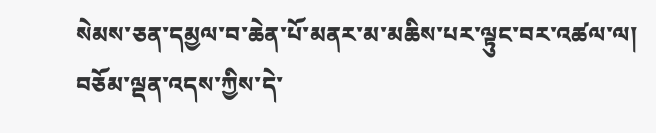སེམས་ཅན་དམྱལ་བ་ཆེན་པོ་མནར་མ་མཆིས་པར་ལྟུང་བར་འཚལ་ལ། བཅོམ་ལྡན་འདས་ཀྱིས་དེ་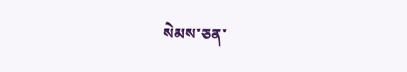སེམས་ཅན་